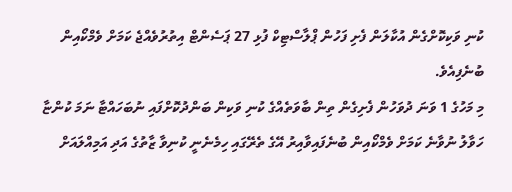ކުނި ވަކިކޮށްގެން އުކާލަން ފެށި ފަހުން ޕްލާސްޓިކް ފުޅި 27 ޕަސެންޓް އިތުރުވެއްޖެ ކަމަށް ވެމްކޯއިން ބުނެފިއެވެ.
މި މަހުގެ 1 ވަނަ ދުވަހުން ފެށިގެން ތިން ބާވަތެއްގެ ކުނި ވަކިން ބަންދުކޮށްފައި ނުބަހައްޓާ ނަމަ ކުންޏާ ހަވާލު ނުވާނެ ކަމަށް ވެމްކޯއިން ބުނެފައިވާއިރު އޭގެ ތެރޭގައި ހިމެނެނީ ކުނިވާ ޒާތުގެ އަދި އަމިއްލައަށް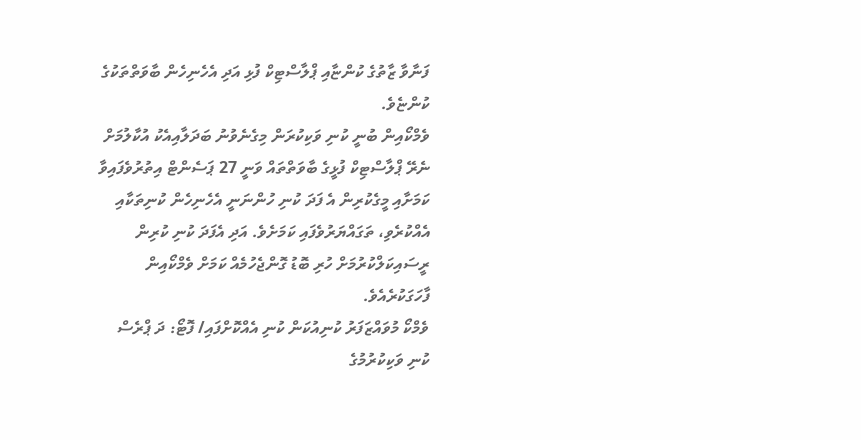ފަނާވާ ޒާތުގެ ކުންޏާއި ޕްލާސްޓިކް ފުޅި އަދި އެހެނިހެން ބާވަތްތަކުގެ ކުންޏެވެ.
ވެމްކޯއިން ބުނީ ކުނި ވަކިކުރަން މިގެނެވުނު ބަދަލާއިއެކު އުކާލުމަށް ނެރޭ ޕްލާސްޓިކް ފުޅީގެ ބާވަތްތައް ވަނީ 27 ޕަސެންޓް އިތުރުވެފައިވާ ކަމަށާއި މީގެކުރިން އެ ފަދަ ކުނި ހުންނަނީ އެހެނިހެން ކުނިތަކާއި އެއްކުރެވި، ތަގައްޔަރުވެފައި ކަމަށެވެ. އަދި އެފަދަ ކުނި ކުރިން ރީސައިކަލްކުރުމަށް ހުރި ބޮޑު ގޮންޖެހުމެއް ކަމަށް ވެމްކޯއިން ފާހަގަކުރެއެވެ.
ވެމްކޯ މުވައްޒަފަރު ކުނިއުކަން ކުނި އެއްކޮށްފައި/ ފޮޓޯ: ދަ ޕްރެސް
ކުނި ވަކިކުރުމުގެ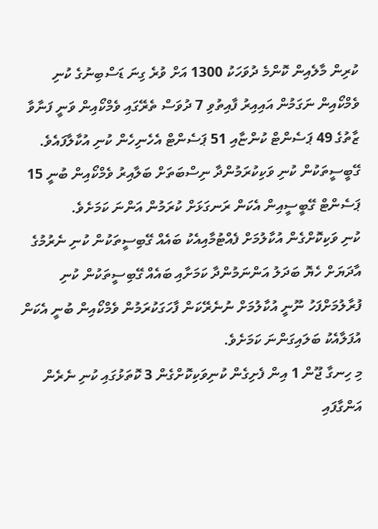ކުރިން މާލެއިން ކޮންމެ ދުވަހަކު 1300 އަށް ވުރެ ގިނަ ޑަސްބިނުގެ ކުނި ވެމްކޯއިން ނަގަމުން އައިއިރު ފާއިތުވި 7 ދުވަސް ތެރޭގައި ވެމްކޯއިން ވަނީ ފަނާވާ ޒާތުގެ 49 ޕަސެންޓް ކުންޏާއި 51 ޕަސެންޓް އެހެނިހެން ކުނި އުކާލާފައެވެ. ގޭބީސީތަކުން ކުނި ވަކިކުރަމުންދާ ނިސްބަތަށް ބަލާއިރު ވެމްކޯއިން ބުނީ 15 ޕަސެންޓް ގޭބީސީއިން އެކަން ރަނގަޅަށް ކުރަމުން އަންނަ ކަމަށެވެ.
ކުނި ވަކިކޮށްގެން އުކާލުމަށް ފެއްޓުމާއިއެކު ބައެއް ގޭބިސީތަކުން ކުނި ނެރުމުގެ އާދަޔަށް ހެޔޮ ބަދަލު އަންނަމުންދާ ކަމަށާއި ބައެއް ގޭބިސީތަކުން ކުނި ފުރާލުމަށްފަހު ނޫނީ އުކާލުމަށް ނުނެރޭކަން ފާހަގަކުރަމުން ވެމްކޯއިން ބުނީ އެކަން އުފަލާއެކު ބަލައިގަންނަ ކަމަށެވެ.
މި ހިނގާ ޖޫން 1 އިން ފެށިގެން ކުނިވަކިކޮށްގެން 3 ކޮތަޅުގައި ކުނި ނެރެން އަންގާފައި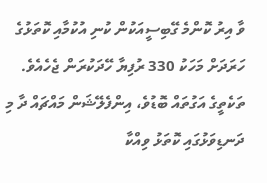ވާ އިރު ކޮންމެ ގޭބިސީއަކުން ކުނި އުކުމާއި ކޮތަޅުގެ ހަރަދަށް މަހަކު 330 ރުފިޔާ ހޭދަކުރަން ޖެހެއެވެ. ތަކެތީގެ އަގުތައް ބޮޑުވެ، އިންފެލޭޝަން މައްޗައް ދާ މި ދަނޑިވަޅުގައި ކޮތަޅު ވިއްކާ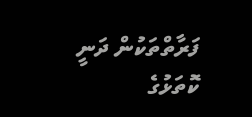ފަރާތްތަކުން ދަނީ ކޮތަޅުގެ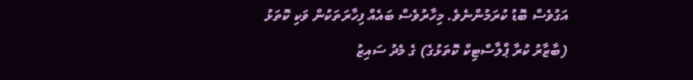އަގުވެސް ބޮޑު ކުރަމުންނެވެ. މިހާރުވެސް ބައެއް ފިހާރަތަކުން ވަކި ކޮތަޅު (ބާޒާރު ކުރާ ޕްލާސްޓިކް ކޮތަޅުގެ) ގެ މެދު ސައިޒު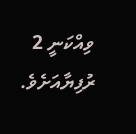ވިއްކަނީ 2 ރުފިޔާއަށެވެ.